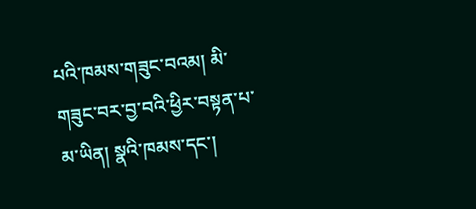པའི་ཁམས་གཟུང་བའམ། མི་གཟུང་བར་བྱ་བའི་ཕྱིར་བསྟན་པ་མ་ཡིན། སྣའི་ཁམས་དང་།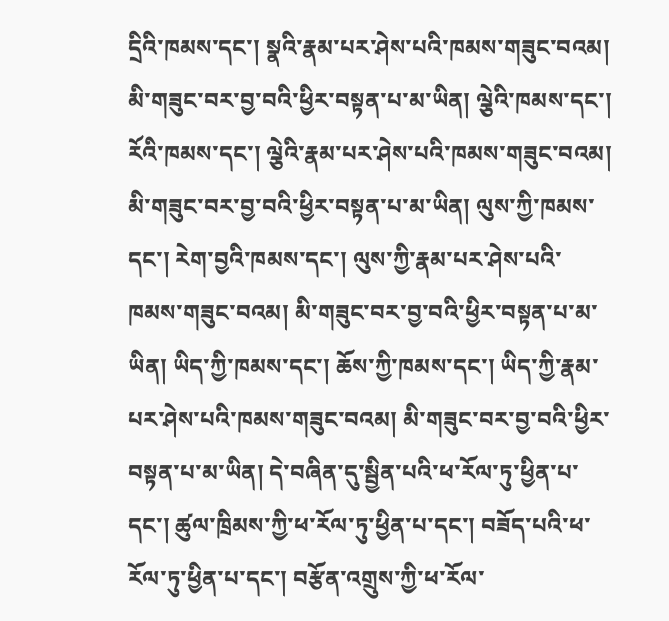དྲིའི་ཁམས་དང་། སྣའི་རྣམ་པར་ཤེས་པའི་ཁམས་གཟུང་བའམ། མི་གཟུང་བར་བྱ་བའི་ཕྱིར་བསྟན་པ་མ་ཡིན། ལྕེའི་ཁམས་དང་། རོའི་ཁམས་དང་། ལྕེའི་རྣམ་པར་ཤེས་པའི་ཁམས་གཟུང་བའམ། མི་གཟུང་བར་བྱ་བའི་ཕྱིར་བསྟན་པ་མ་ཡིན། ལུས་ཀྱི་ཁམས་དང་། རེག་བྱའི་ཁམས་དང་། ལུས་ཀྱི་རྣམ་པར་ཤེས་པའི་ཁམས་གཟུང་བའམ། མི་གཟུང་བར་བྱ་བའི་ཕྱིར་བསྟན་པ་མ་ཡིན། ཡིད་ཀྱི་ཁམས་དང་། ཆོས་ཀྱི་ཁམས་དང་། ཡིད་ཀྱི་རྣམ་པར་ཤེས་པའི་ཁམས་གཟུང་བའམ། མི་གཟུང་བར་བྱ་བའི་ཕྱིར་བསྟན་པ་མ་ཡིན། དེ་བཞིན་དུ་སྦྱིན་པའི་ཕ་རོལ་ཏུ་ཕྱིན་པ་དང་། ཚུལ་ཁྲིམས་ཀྱི་ཕ་རོལ་ཏུ་ཕྱིན་པ་དང་། བཟོད་པའི་ཕ་རོལ་ཏུ་ཕྱིན་པ་དང་། བརྩོན་འགྲུས་ཀྱི་ཕ་རོལ་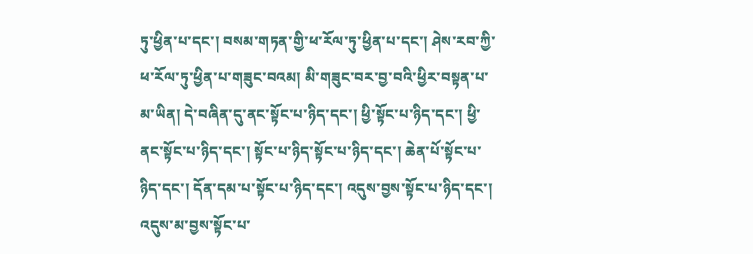ཏུ་ཕྱིན་པ་དང་། བསམ་གཏན་གྱི་ཕ་རོལ་ཏུ་ཕྱིན་པ་དང་། ཤེས་རབ་ཀྱི་ཕ་རོལ་ཏུ་ཕྱིན་པ་གཟུང་བའམ། མི་གཟུང་བར་བྱ་བའི་ཕྱིར་བསྟན་པ་མ་ཡིན། དེ་བཞིན་དུ་ནང་སྟོང་པ་ཉིད་དང་། ཕྱི་སྟོང་པ་ཉིད་དང་། ཕྱི་ནང་སྟོང་པ་ཉིད་དང་། སྟོང་པ་ཉིད་སྟོང་པ་ཉིད་དང་། ཆེན་པོ་སྟོང་པ་ཉིད་དང་། དོན་དམ་པ་སྟོང་པ་ཉིད་དང་། འདུས་བྱས་སྟོང་པ་ཉིད་དང་། འདུས་མ་བྱས་སྟོང་པ་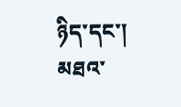ཉིད་དང་། མཐའ་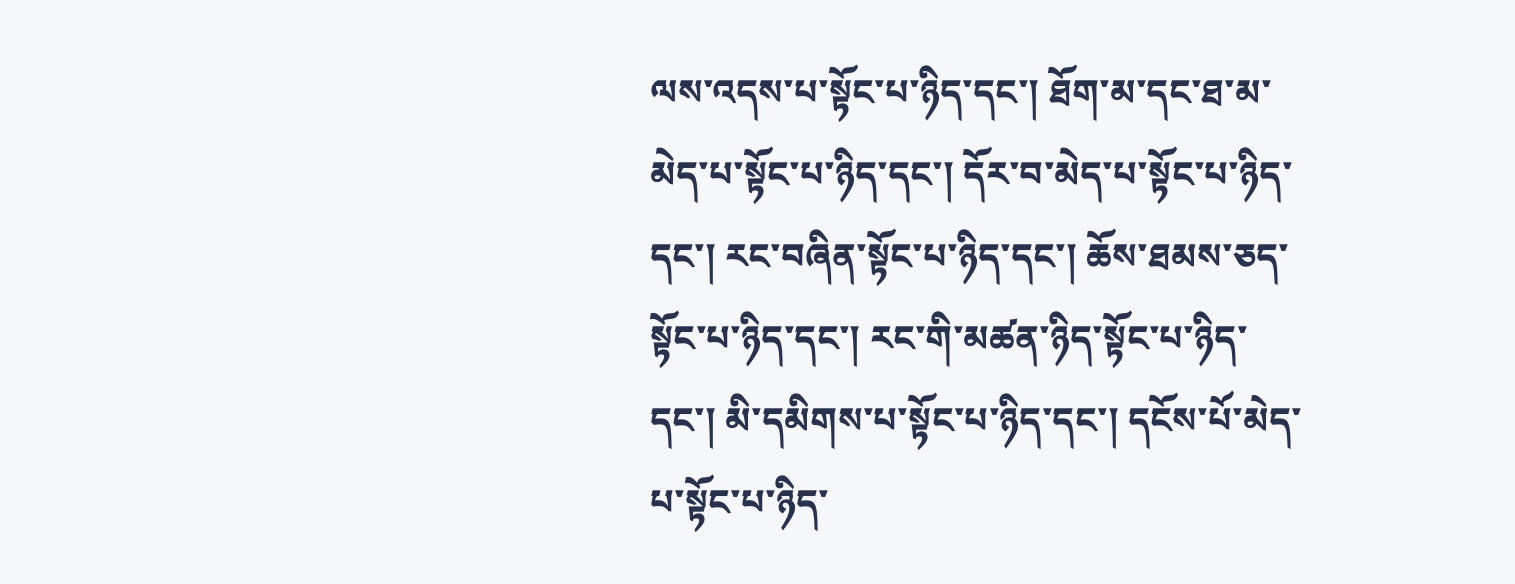ལས་འདས་པ་སྟོང་པ་ཉིད་དང་། ཐོག་མ་དང་ཐ་མ་མེད་པ་སྟོང་པ་ཉིད་དང་། དོར་བ་མེད་པ་སྟོང་པ་ཉིད་དང་། རང་བཞིན་སྟོང་པ་ཉིད་དང་། ཆོས་ཐམས་ཅད་སྟོང་པ་ཉིད་དང་། རང་གི་མཚན་ཉིད་སྟོང་པ་ཉིད་དང་། མི་དམིགས་པ་སྟོང་པ་ཉིད་དང་། དངོས་པོ་མེད་པ་སྟོང་པ་ཉིད་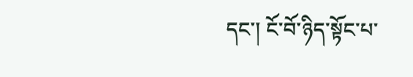དང་། ངོ་བོ་ཉིད་སྟོང་པ་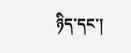ཉིད་དང་།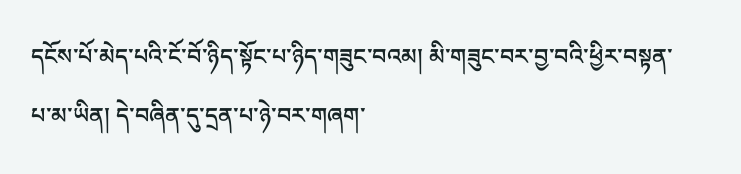དངོས་པོ་མེད་པའི་ངོ་བོ་ཉིད་སྟོང་པ་ཉིད་གཟུང་བའམ། མི་གཟུང་བར་བྱ་བའི་ཕྱིར་བསྟན་པ་མ་ཡིན། དེ་བཞིན་དུ་དྲན་པ་ཉེ་བར་གཞག་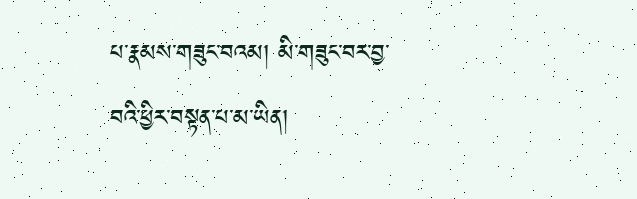པ་རྣམས་གཟུང་བའམ། མི་གཟུང་བར་བྱ་བའི་ཕྱིར་བསྟན་པ་མ་ཡིན།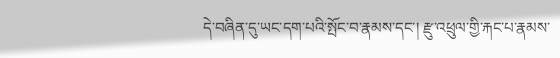དེ་བཞིན་དུ་ཡང་དག་པའི་སྤོང་བ་རྣམས་དང་། རྫུ་འཕྲུལ་གྱི་རྐང་པ་རྣམས་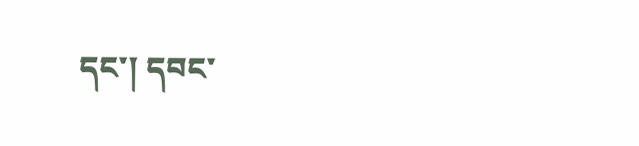དང་། དབང་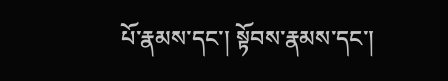པོ་རྣམས་དང་། སྟོབས་རྣམས་དང་།